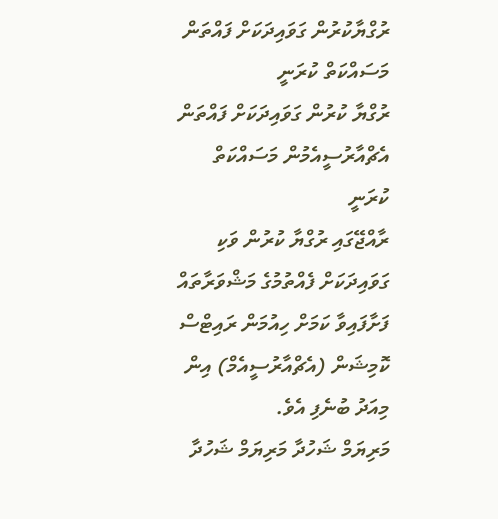ރުގްޔާކުރުން ގަވައިދަކަށް ފައްތަން މަސައްކަތް ކުރަނީ
ރުގްޔާ ކުރުން ގަވައިދަކަށް ފައްތަން އެޗްއާރުސީއެމުން މަސައްކަތް ކުރަނީ
ރާއްޖޭގައި ރުގްޔާ ކުރުން ވަކި ގަވައިދަކަށް ފެއްތުމުގެ މަޝްވަރާތައް ފަށާފައިވާ ކަމަށް ހިއުމަން ރައިޓްސް ކޮމިޝަން (އެޗްއާރުސީއެމް) އިން މިއަދު ބުނެފި އެވެ.
މަރިޔަމް ޝަހުދާ މަރިޔަމް ޝަހުދާ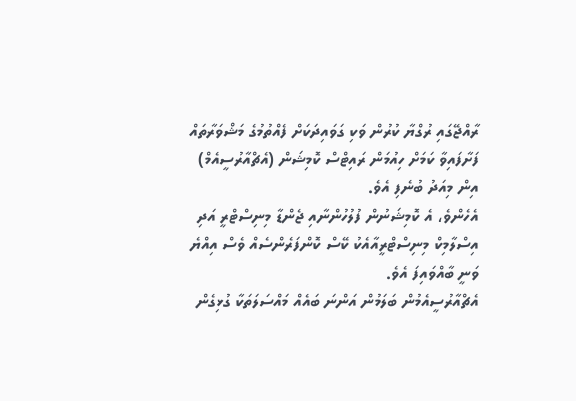ރާއްޖޭގައި ރުގްޔާ ކުރުން ވަކި ގަވައިދަކަށް ފެއްތުމުގެ މަޝްވަރާތައް ފަށާފައިވާ ކަމަށް ހިއުމަން ރައިޓްސް ކޮމިޝަން (އެޗްއާރުސީއެމް) އިން މިއަދު ބުނެފި އެވެ.
އެހެންވެ، އެ ކޮމިޝަނުން ފުލުހުންނާއި ޖެންޑާ މިނިސްޓްރީ އަދި އިސްލާމިކް މިނިސްޓްރީއާއެކު ކޭސް ކޮންފަރެންސެއް ވެސް އިއްޔެ ވަނީ ބާއްވައިފަ އެވެ.
އެޗްއާރުސީއެމުން ބަލަމުން އަންނަ ބައެއް މައްސަލަތަކާ ގުޅިގެން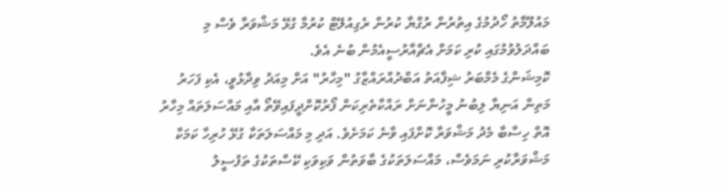މައުލޫމާތު ހޯދުމުގެ އިތުރުން ރުގްޔާ ކުރުން ރެގިއުލޭޓް ކުރުމާ ގުޅޭ މަޝްވަރާ ވެސް މި ބައްދަލުވުމުގައި ކުރި ކަމަށް އެޗްއާރުސީއެމުން ބުނެ އެވެ.
ކޮމިޝަންގެ މެމްބަރު ޝިފާއަތު އަބްދުއްރައްޒާގު "މިހާރު" އަށް މިއަދު ވިދާޅުވީ، އެކި ފަހަރު މަތިން އަނިޔާ ލިބުނު މީހުންނަށް ރައްކާތެރިކަން ފޯރުކޮށްދީފައިވޭތޯ އާއި މައްސަލަތައް މިހާރު އޮތް ހިސާބާ މެދު މަޝްވަރާ ކޮށްފައި ވާނެ ކަމަށެވެ. އަދި މި މައްސަލަތަކާ ގުޅޭ ހުރިހާ ކަމަކާ މަޝްވަރާކުރި ނަމަވެސް، މައްސަލަތަކުގެ ބާވަތުން ވަކިވަކި ކޭސްތަކުގެ ތަފުސީލު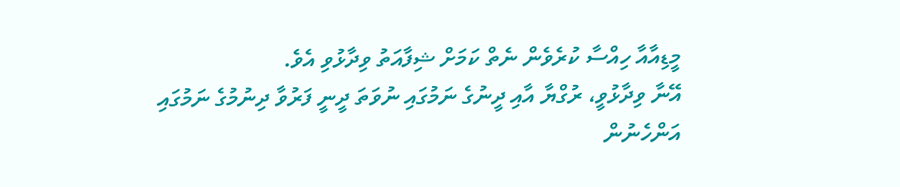މީޑިއާއާ ހިއްސާ ކުރެވެން ނެތް ކަމަށް ޝިފާއަތު ވިދާޅުވި އެވެ.
އޭނާ ވިދާޅުވީ، ރުގްޔާ އާއި ދީނުގެ ނަމުގައި ނުވަތަ ދީނީ ފަރުވާ ދިނުމުގެ ނަމުގައި އަންހެނުން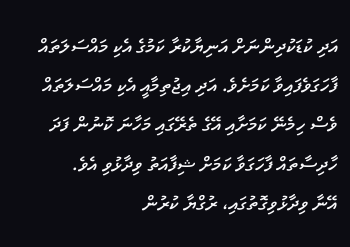އަދި ކުޑަކުދިންނަށް އަނިޔާކުރާ ކަމުގެ އެކި މައްސަލަތައް ފާހަގަވެފައިވާ ކަމަށެވެ. އަދި އިޖުތިމާއީ އެކި މައްސަލަތައް ވެސް ހިމެނޭ ކަމަށާއި އޭގެ ތެރޭގައި މަހާނަ ކޮނުން ފަދަ ހާދިސާތައް ފާހަގަވާ ކަމަށް ޝިފާއަތު ވިދާޅުވި އެވެ.
އޭނާ ވިދާޅުވިގޮތުގައި، ރުގްޔާ ކުރުން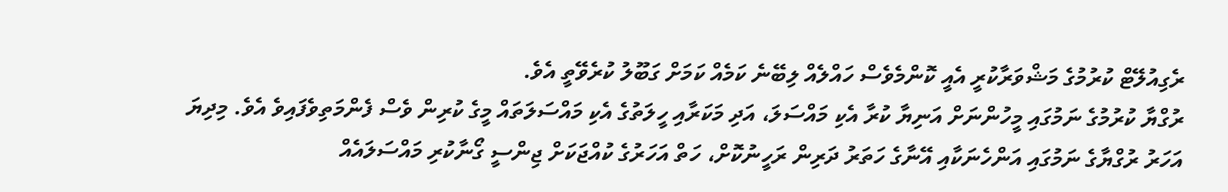ރެގިއުލޭޓް ކުރުމުގެ މަޝްވަރާކުރީ އެއީ ކޮންމެވެސް ހައްލެއް ލިބޭނެ ކަމެއް ކަމަށް ގަބޫލު ކުރެވޭތީ އެވެ.
ރުގްޔާ ކުރުމުގެ ނަމުގައި މީހުންނަށް އަނިޔާ ކުރާ އެކި މައްސަލަ، އަދި މަކަރާއި ހީލަތުގެ އެކި މައްސަލަތައް މީގެ ކުރިން ވެސް ފެންމަތިވެފައިވެ އެވެ. މިދިޔަ އަހަރު ރުގްޔާގެ ނަމުގައި އަންހެނަކާއި އޭނާގެ ހަތަރު ދަރިން ރަހީނުކޮށް، ހަތް އަހަރުގެ ކުއްޖަކަށް ޖިންސީ ގޯނާކުރި މައްސަލައެއް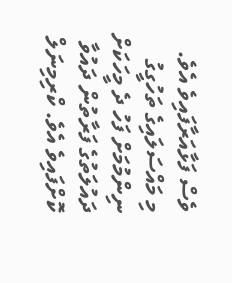ވެސް ފަޅާއަރާފައިވެ އެވެ.
މި މައްސަލައިގެ ތަހުގީގު ނިންމުމަށް ފަހު ދެ މީހަކަށް ދައުލަތުގެ ފަރާތުން ދައުވާ ކޮށްފައިވެ އެވެ. ކްރިމިނަލް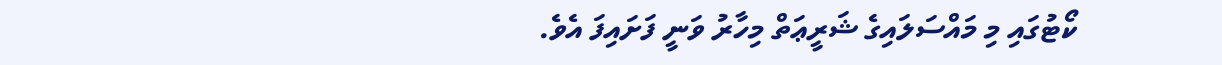ކޯޓުގައި މި މައްސަލައިގެ ޝަރީޢަތް މިހާރު ވަނީ ފަށައިފަ އެވެ.